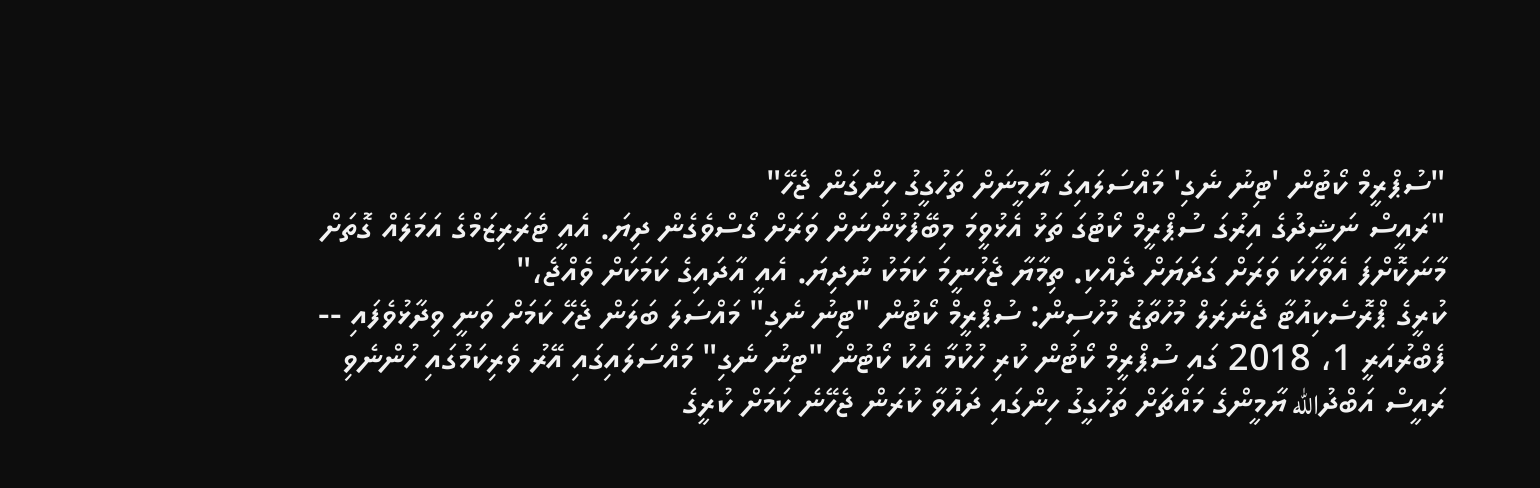"ސުޕްރީމް ކޯޓުން 'ޓިނު ނެގި' މައްސަލައިގަ ޔާމީނަށް ތަހުގީގު ހިންގަން ޖެހޭ"
"ރައީސް ނަޝީދުގެ އިރުގަ ސުޕްރީމް ކޯޓުގަ ތަޅު އެޅުވީމަ މިބޭފުޅުންނަށް ވަރަށް ގޯސްވެގެން ދިޔަ. އެއީ ޓެރަރިޒަމްގެ އަމަލެއް ގޮތަށް މާނަކޮށްފަ އެވާހަކަ ވަރަށް ގަދަޔަށް ދެއްކި. ތިމާޔާ ޖެހުނީމަ ކަމަކު ނުދިޔަ. އެއީ އާދައިގެ ކަމަކަށް ވެއްޖެ،"
ކުރީގެ ޕްރޮސެކިއުޓާ ޖެނެރަލް މުހުތާޒު މުހުސިން: ސުޕްރީމް ކޯޓުން "ޓިނު ނެގި" މައްސަލަ ބަލަން ޖެހޭ ކަމަށް ވަނީ ވިދާޅުވެފައި --
ފެބްރުއަރީ 1، 2018 ގައި ސުޕްރީމް ކޯޓުން ކުރި ހުކުމާ އެކު ކޯޓުން "ޓިނު ނެގި" މައްސަލައިގައި އޭރު ވެރިކަމުގައި ހުންނެވި ރައީސް އަބްދުالله ޔާމީންގެ މައްޗަށް ތަހުގީގު ހިންގައި ދައުވާ ކުރަން ޖެހޭނެ ކަމަށް ކުރީގެ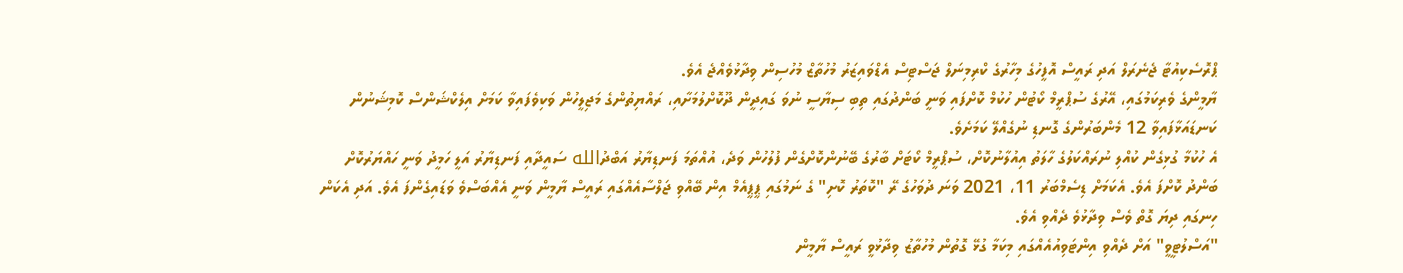ޕްރޮސެކިއުޓާ ޖެނެރަލް އަދި ރައީސް އޮފީހުގެ މިހާރުގެ ކްރިމިނަލް ޖަސްޓިސް އެޑްވައިޒަރު މުހުތާޒް މުހުސިން ވިދާޅުވެއްޖެ އެވެ.
ޔާމީންގެ ވެރިކަމުގައި، އޭރުގެ ސުޕްރީމް ކޯޓުން ހުކުމް ކޮށްފައި ވަނީ ބަންދުގައި ތިބި ސިޔާސީ ނުވަ ގައިދީން ދޫކޮށްލުމަށާއި، ރައްޔިތުންގެ މަޖިލީހުން ވަކިވެފައިވާ ކަމަށް އިލެކްޝަންސް ކޮމިޝަނުން ކަނޑައަޅާފައިވާ 12 މެންބަރުންގެ ގޮނޑި ނުގެއްލޭ ކަމަށެވެ.
އެ ހުކުމާ ގުޅިގެން ކުއްލި ނުރައްކަލުގެ ހާލަތު އިއުލާނުކޮށް، ސުޕްރީމް ކޯޓަށް ބާރުގެ ބޭނުންކޮށްގެން ފުލުހުން ވަދެ، އުއްތަމަ ފަނޑިޔާރު އަބްދުالله ސައީދާއި ފަނޑިޔާރު އަލީ ހަމީދު ވަނީ ހައްޔަރުކޮށް ބަންދު ކޮށްފަ އެވެ. އެކަމަށް ޑިސެމްބަރު 11، 2021 ވަނަ ދުވަހުގެ ރޭ "ކޮތަރު ކޮށި" ގެ ނަމުގައި ޕީޕީއެމް އިން ބޭއްވި ޖަލްސާއެއްގައި ރައީސް ޔާމީން ވަނީ އެއްބަސްވެ ވަޑައިގެންފަ އެވެ. އަދި އެކަން ހިނގައި ދިޔަ ގޮތް ވެސް ވިދާޅުވެ ދެއްވި އެވެ.
"އަސްލުޓީވީ" އަށް ދެއްވި އިންޓަވިއުއެއްގައި މިކަމާ ގުޅޭ ގޮތުން މުހުތާޒު ވިދާޅުވީ ރައީސް ޔާމީން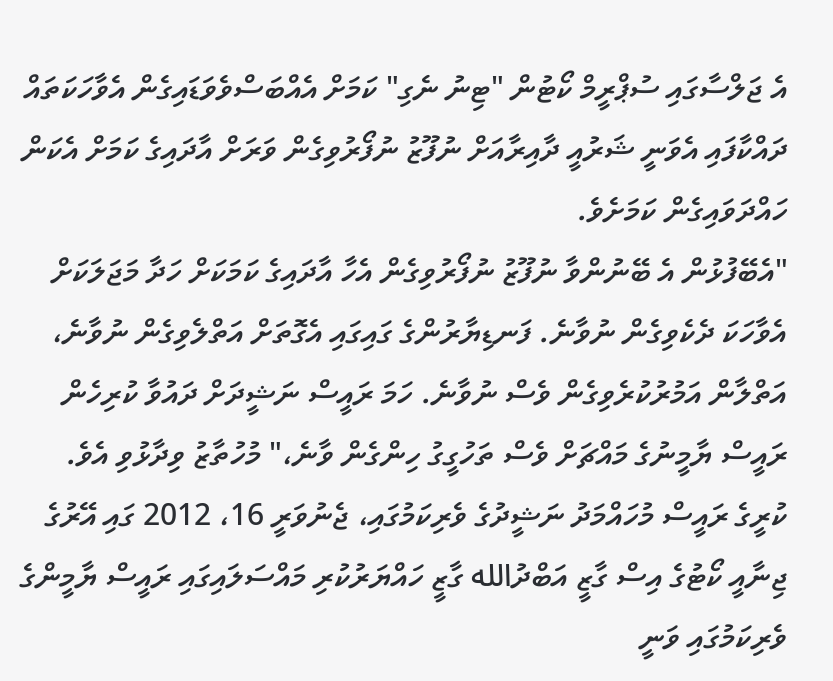އެ ޖަލްސާގައި ސުޕްރީމް ކޯޓުން "ޓިނު ނެގި" ކަމަށް އެއްބަސްވެވަޑައިގެން އެވާހަކަތައް ދައްކާފައި އެވަނީ ޝަރުއީ ދާއިރާއަށް ނުފޫޒު ނުފޯރުވިގެން ވަރަށް އާދައިގެ ކަމަށް އެކަން ހައްދަވައިގެން ކަމަށެވެ.
"އެބޭފުޅުން އެ ބޭނުންވާ ނުފޫޒު ނުފޯރުވިގެން އެހާ އާދައިގެ ކަމަކަށް ހަދާ މަޖަލަކަށް އެވާހަކަ ދެކެވިގެން ނުވާނެ. ފަނޑިޔާރުންގެ ގައިގައި އެގޮތަށް އަތްލެވިގެން ނުވާނެ، އަތްލާން އަމުރުކުރެވިގެން ވެސް ނުވާނެ. ހަމަ ރައީސް ނަޝީދަށް ދައުވާ ކުރިހެން ރައީސް ޔާމީނުގެ މައްޗަށް ވެސް ތަހުގީގު ހިންގެން ވާނެ،" މުހުތާޒު ވިދާޅުވި އެވެ.
ކުރީގެ ރައީސް މުހައްމަދު ނަޝީދުގެ ވެރިކަމުގައި، ޖެނުވަރީ 16، 2012 ގައި އޭރުގެ ޖިނާއީ ކޯޓުގެ އިސް ގާޒީ އަބްދުالله ގާޒީ ހައްޔަރުކުރި މައްސަލައިގައި ރައީސް ޔާމީންގެ ވެރިކަމުގައި ވަނީ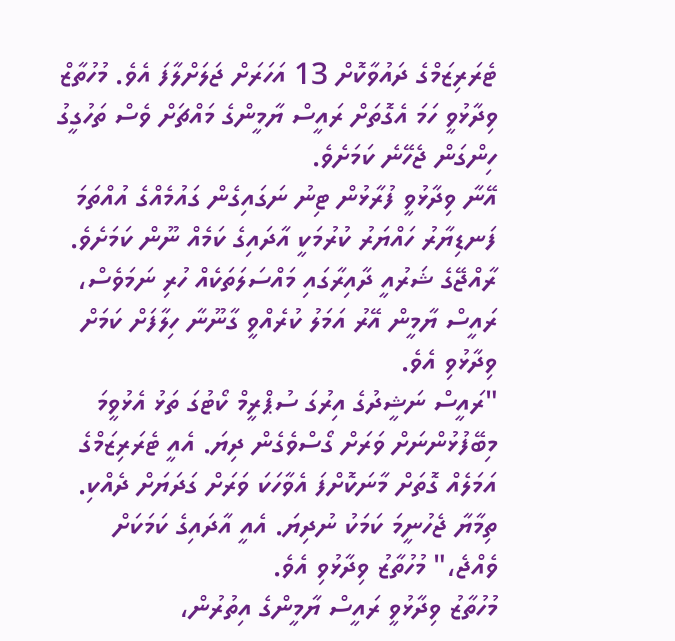ޓެރަރިޒަމްގެ ދައުވާކޮށް 13 އަހަރަށް ޖަލަށްލާފަ އެވެ. މުހުތާޒް ވިދާޅުވީ ހަމަ އެގޮތަށް ރައީސް ޔާމީންގެ މައްޗަށް ވެސް ތަހުގީގު ހިންގަން ޖެހޭނެ ކަމަށެވެ.
އޭނާ ވިދާޅުވީ ފުރާޅުން ޓިނު ނަގައިގެން ގައުމެއްގެ އުއްތަމަ ފަނޑިޔާރު ހައްޔަރު ކުރުމަކީ އާދައިގެ ކަމެއް ނޫން ކަމަށެވެ. ރާއްޖޭގެ ޝަރުއީ ދާއިރާގައި މައްސަލަތަކެއް ހުރި ނަމަވެސް، ރައީސް ޔާމީން އޭރު އަމަލު ކުރެއްވީ ގާނޫނާ ހިލާފަށް ކަމަށް ވިދާޅުވި އެވެ.
"ރައީސް ނަޝީދުގެ އިރުގަ ސުޕްރީމް ކޯޓުގަ ތަޅު އެޅުވީމަ މިބޭފުޅުންނަށް ވަރަށް ގޯސްވެގެން ދިޔަ. އެއީ ޓެރަރިޒަމްގެ އަމަލެއް ގޮތަށް މާނަކޮށްފަ އެވާހަކަ ވަރަށް ގަދަޔަށް ދެއްކި. ތިމާޔާ ޖެހުނީމަ ކަމަކު ނުދިޔަ. އެއީ އާދައިގެ ކަމަކަށް ވެއްޖެ،" މުހުތާޒު ވިދާޅުވި އެވެ.
މުހުތާޒު ވިދާޅުވީ ރައީސް ޔާމީންގެ އިތުރުން،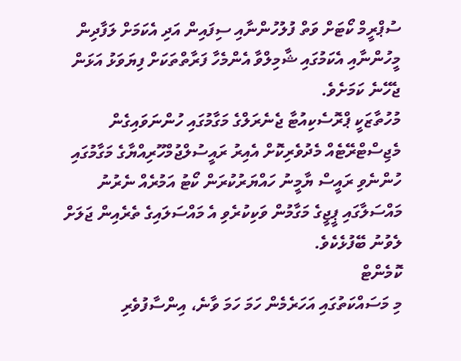ސުޕްރީމް ކޯޓަށް ވަތް ފުލުހުންނާއި ސިފައިން އަދި އެކަމަށް ލަފާދިން މީހުންނާއި އެކަމުގައި ޝާމިލްވާ އެންމެހާ ފަރާތްތަކަށް ފިޔަވަޅު އަޅަން ޖެހޭނެ ކަމަށެވެ.
މުހުތާޒަކީ ޕްރޮސެކިއުޓާ ޖެނެރަލްގެ މަގާމުގައި ހުންނަވައިގެން މެޖިސްޓްރޭޓެއް މެދުވެރިކޮށް އެއިރު ރައީސުލްޖުމްހޫރިއްޔާގެ މަގާމުގައި ހުންނެވި ރައީސް ޔާމީނު ހައްޔަރުކުރަން ކޯޓު އަމުރެއް ނެރުނު މައްސަލާގައި ޕީޖީގެ މަގާމުން ވަކިކުރެވި އެ މައްސަލައިގެ ތެރެއިން ޖަލަށް ލެވުނު ބޭފުޅެކެވެ.
ކޮމެންޓް
މި މަސައްކަތުގައި އަހަރެމެން ހަމަ ހަމަ ވާނެ، އިންސާފުވެރި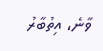ވާނެ، އިތުބާރު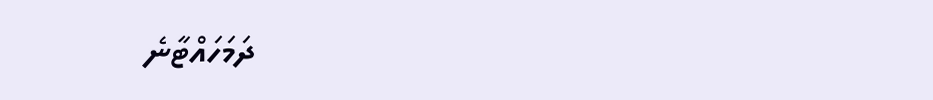ދަމަހައްޓާނެ